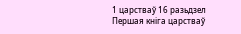1 царстваў 16 разьдзел
Першая кніга царстваў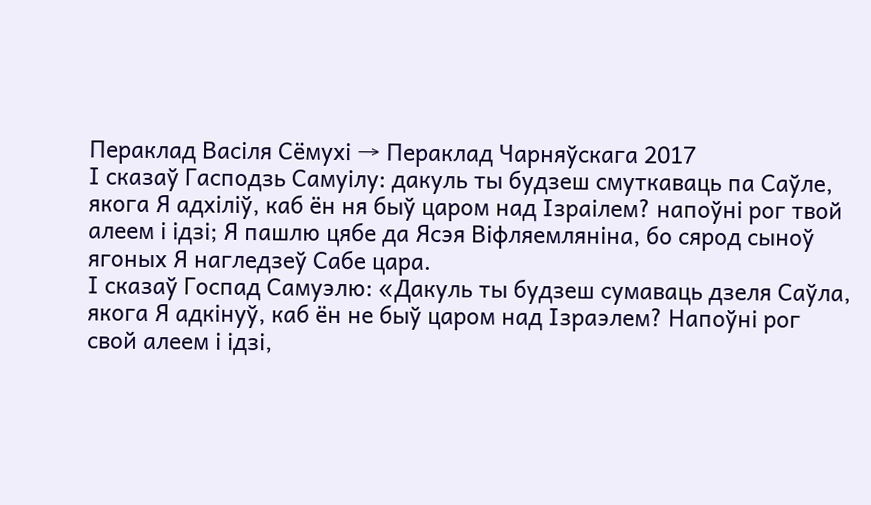Пераклад Васіля Сёмухі → Пераклад Чарняўскага 2017
І сказаў Гасподзь Самуілу: дакуль ты будзеш смуткаваць па Саўле, якога Я адхіліў, каб ён ня быў царом над Ізраілем? напоўні рог твой алеем і ідзі; Я пашлю цябе да Ясэя Віфляемляніна, бо сярод сыноў ягоных Я нагледзеў Сабе цара.
І сказаў Госпад Самуэлю: «Дакуль ты будзеш сумаваць дзеля Саўла, якога Я адкінуў, каб ён не быў царом над Ізраэлем? Напоўні рог свой алеем і ідзі,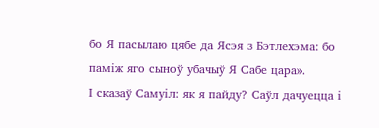бо Я пасылаю цябе да Ясэя з Бэтлехэма: бо паміж яго сыноў убачыў Я Сабе цара».
І сказаў Самуіл: як я пайду? Саўл дачуецца і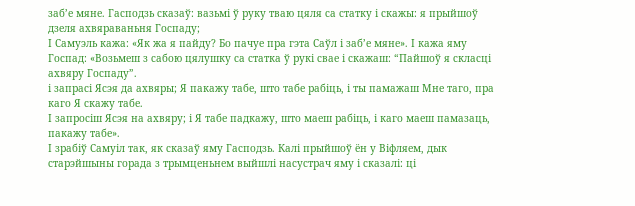заб’е мяне. Гасподзь сказаў: вазьмі ў руку тваю цяля са статку і скажы: я прыйшоў дзеля ахвяраваньня Госпаду;
І Самуэль кажа: «Як жа я пайду? Бо пачуе пра гэта Саўл і заб’е мяне». І кажа яму Госпад: «Возьмеш з сабою цялушку са статка ў рукі свае і скажаш: “Пайшоў я скласці ахвяру Госпаду”.
і запрасі Ясэя да ахвяры; Я пакажу табе, што табе рабіць, і ты памажаш Мне таго, пра каго Я скажу табе.
І запросіш Ясэя на ахвяру; і Я табе падкажу, што маеш рабіць, і каго маеш памазаць, пакажу табе».
І зрабіў Самуіл так, як сказаў яму Гасподзь. Калі прыйшоў ён у Віфляем, дык старэйшыны горада з трымценьнем выйшлі насустрач яму і сказалі: ці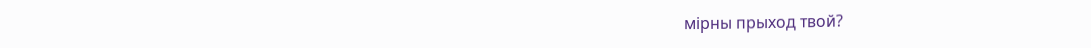мірны прыход твой?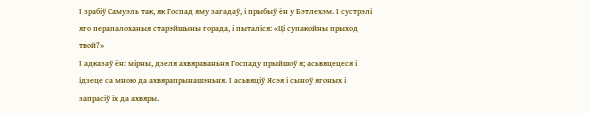І зрабіў Самуэль так, як Госпад яму загадаў, і прыбыў ён у Бэтлехэм. І сустрэлі яго перапалоханыя старэйшыны горада, і пыталіся: «Ці супакойны прыход твой?»
І адказаў ён: мірны, дзеля ахвяраваньня Госпаду прыйшоў я; асьвяцецеся і ідзеце са мною да ахвярапрынашэньня. І асьвяціў Ясэя і сыноў ягоных і запрасіў іх да ахвяры.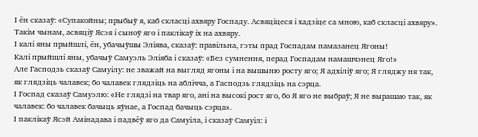І ён сказаў: «Супакойны; прыбыў я, каб скласці ахвяру Госпаду. Асвяціцеся і хадзіце са мною, каб скласці ахвяру». Такім чынам, асвяціў Ясэя і сыноў яго і паклікаў іх на ахвяру.
І калі яны прыйшлі, ён, убачыўшы Эліява, сказаў: правільна, гэты прад Госпадам памазанец Ягоны!
Калі прыйшлі яны, убачыў Самуэль Эліяба і сказаў: «Без сумнення, перад Госпадам намашчэнец Яго!»
Але Гасподзь сказаў Самуілу: не зважай на выгляд ягоны і на вышыню росту яго; Я адхіліў яго; Я гляджу ня так, як глядзіць чалавек; бо чалавек глядзіць на аблічча, а Гасподзь глядзіць на сэрца.
І Госпад сказаў Самуэлю: «Не глядзі на твар яго, ані на высокі рост яго, бо Я яго не выбраў; Я не вырашаю так, як чалавек: бо чалавек бачыць яўнае, а Госпад бачыць сэрца».
І паклікаў Ясэй Амінадава і падвёў яго да Самуіла, і сказаў Самуіл: і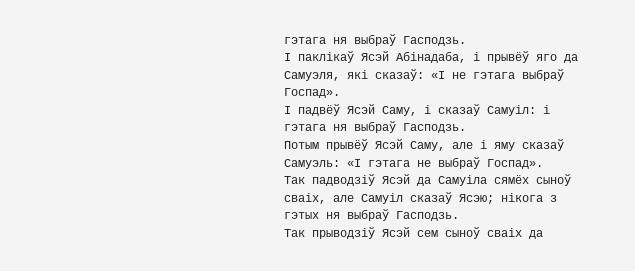гэтага ня выбраў Гасподзь.
І паклікаў Ясэй Абінадаба, і прывёў яго да Самуэля, які сказаў: «І не гэтага выбраў Госпад».
І падвёў Ясэй Саму, і сказаў Самуіл: і гэтага ня выбраў Гасподзь.
Потым прывёў Ясэй Саму, але і яму сказаў Самуэль: «І гэтага не выбраў Госпад».
Так падводзіў Ясэй да Самуіла сямёх сыноў сваіх, але Самуіл сказаў Ясэю; нікога з гэтых ня выбраў Гасподзь.
Так прыводзіў Ясэй сем сыноў сваіх да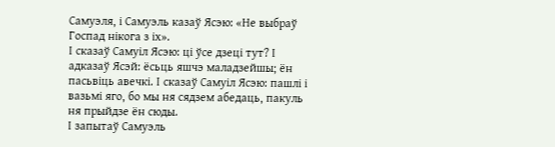Самуэля, і Самуэль казаў Ясэю: «Не выбраў Госпад нікога з іх».
І сказаў Самуіл Ясэю: ці ўсе дзеці тут? І адказаў Ясэй: ёсьць яшчэ маладзейшы; ён пасьвіць авечкі. І сказаў Самуіл Ясэю: пашлі і вазьмі яго, бо мы ня сядзем абедаць, пакуль ня прыйдзе ён сюды.
І запытаў Самуэль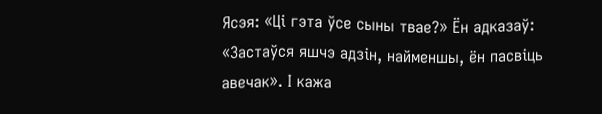Ясэя: «Ці гэта ўсе сыны твае?» Ён адказаў: «Застаўся яшчэ адзін, найменшы, ён пасвіць авечак». І кажа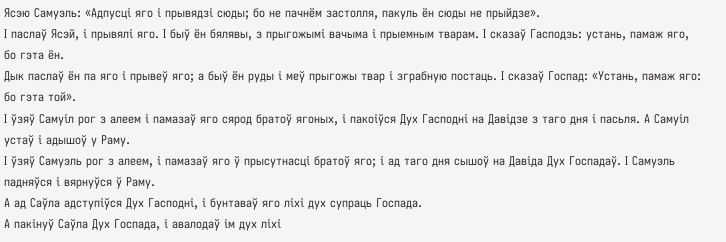Ясэю Самуэль: «Адпусці яго і прывядзі сюды; бо не пачнём застолля, пакуль ён сюды не прыйдзе».
І паслаў Ясэй, і прывялі яго. І быў ён бялявы, з прыгожымі вачыма і прыемным тварам. І сказаў Гасподзь: устань, памаж яго, бо гэта ён.
Дык паслаў ён па яго і прывеў яго; а быў ён руды і меў прыгожы твар і зграбную постаць. І сказаў Госпад: «Устань, памаж яго: бо гэта той».
І ўзяў Самуіл рог з алеем і памазаў яго сярод братоў ягоных, і пакоіўся Дух Гасподні на Давідзе з таго дня і пасьля. А Самуіл устаў і адышоў у Раму.
І ўзяў Самуэль рог з алеем, і памазаў яго ў прысутнасці братоў яго; і ад таго дня сышоў на Давіда Дух Госпадаў. І Самуэль падняўся і вярнуўся ў Раму.
А ад Саўла адступіўся Дух Гасподні, і бунтаваў яго ліхі дух супраць Госпада.
А пакінуў Саўла Дух Госпада, і авалодаў ім дух ліхі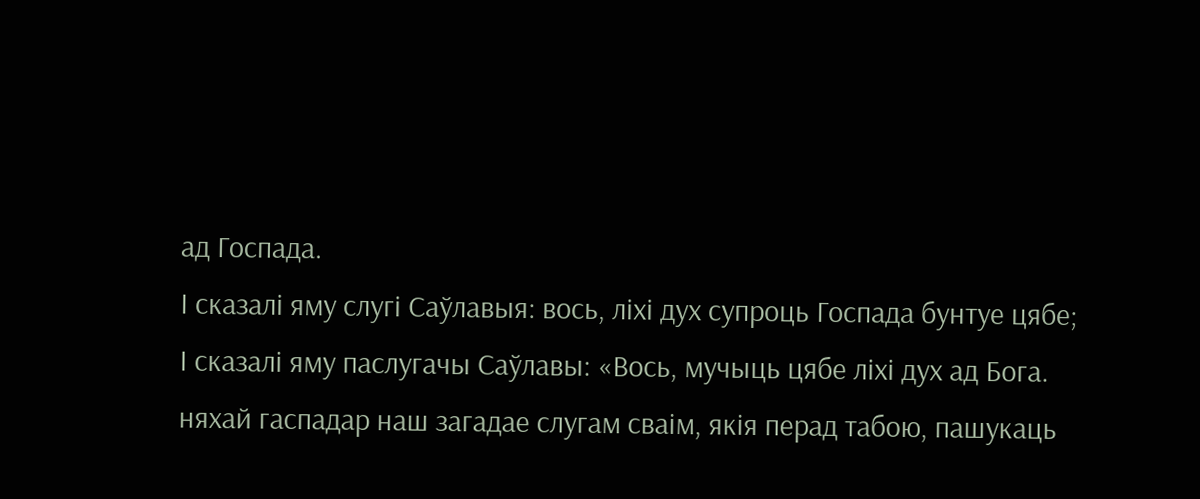ад Госпада.
І сказалі яму слугі Саўлавыя: вось, ліхі дух супроць Госпада бунтуе цябе;
І сказалі яму паслугачы Саўлавы: «Вось, мучыць цябе ліхі дух ад Бога.
няхай гаспадар наш загадае слугам сваім, якія перад табою, пашукаць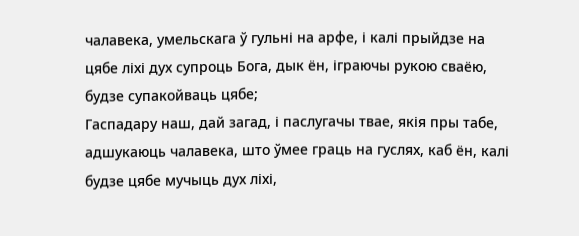чалавека, умельскага ў гульні на арфе, і калі прыйдзе на цябе ліхі дух супроць Бога, дык ён, іграючы рукою сваёю, будзе супакойваць цябе;
Гаспадару наш, дай загад, і паслугачы твае, якія пры табе, адшукаюць чалавека, што ўмее граць на гуслях, каб ён, калі будзе цябе мучыць дух ліхі,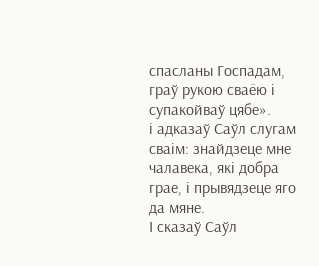спасланы Госпадам, граў рукою сваёю і супакойваў цябе».
і адказаў Саўл слугам сваім: знайдзеце мне чалавека, які добра грае, і прывядзеце яго да мяне.
І сказаў Саўл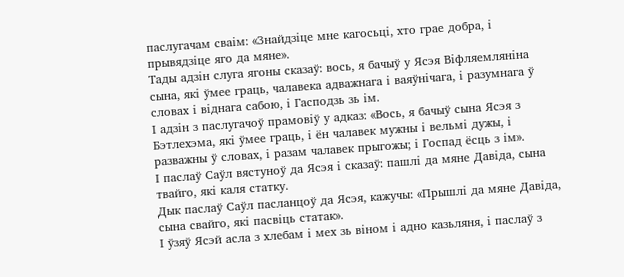паслугачам сваім: «Знайдзіце мне кагосьці, хто грае добра, і прывядзіце яго да мяне».
Тады адзін слуга ягоны сказаў: вось, я бачыў у Ясэя Віфляемляніна сына, які ўмее граць, чалавека адважнага і ваяўнічага, і разумнага ў словах і віднага сабою, і Гасподзь зь ім.
І адзін з паслугачоў прамовіў у адказ: «Вось, я бачыў сына Ясэя з Бэтлехэма, які ўмее граць, і ён чалавек мужны і вельмі дужы, і разважны ў словах, і разам чалавек прыгожы; і Госпад ёсць з ім».
І паслаў Саўл вястуноў да Ясэя і сказаў: пашлі да мяне Давіда, сына твайго, які каля статку.
Дык паслаў Саўл пасланцоў да Ясэя, кажучы: «Прышлі да мяне Давіда, сына свайго, які пасвіць статак».
І ўзяў Ясэй асла з хлебам і мех зь віном і адно казьляня, і паслаў з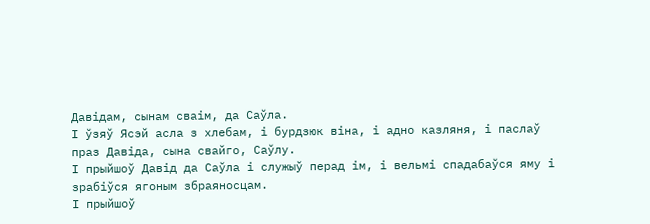Давідам, сынам сваім, да Саўла.
І ўзяў Ясэй асла з хлебам, і бурдзюк віна, і адно казляня, і паслаў праз Давіда, сына свайго, Саўлу.
І прыйшоў Давід да Саўла і служыў перад ім, і вельмі спадабаўся яму і зрабіўся ягоным збраяносцам.
І прыйшоў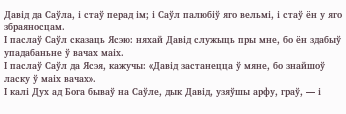Давід да Саўла, і стаў перад ім; і Саўл палюбіў яго вельмі, і стаў ён у яго збраяносцам.
І паслаў Саўл сказаць Ясэю: няхай Давід служыць пры мне, бо ён здабыў упадабаньне ў вачах маіх.
І паслаў Саўл да Ясэя, кажучы: «Давід застанецца ў мяне, бо знайшоў ласку ў маіх вачах».
І калі Дух ад Бога бываў на Саўле, дык Давід, узяўшы арфу, граў, — і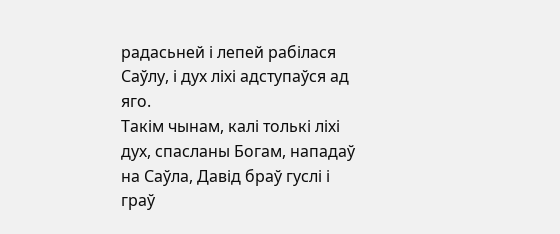радасьней і лепей рабілася Саўлу, і дух ліхі адступаўся ад яго.
Такім чынам, калі толькі ліхі дух, спасланы Богам, нападаў на Саўла, Давід браў гуслі і граў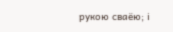рукою сваёю; і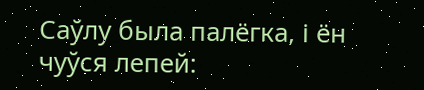Саўлу была палёгка, і ён чуўся лепей: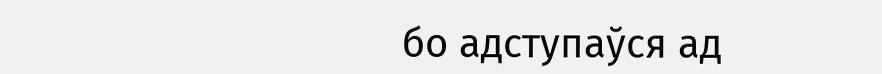бо адступаўся ад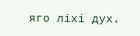яго ліхі дух.